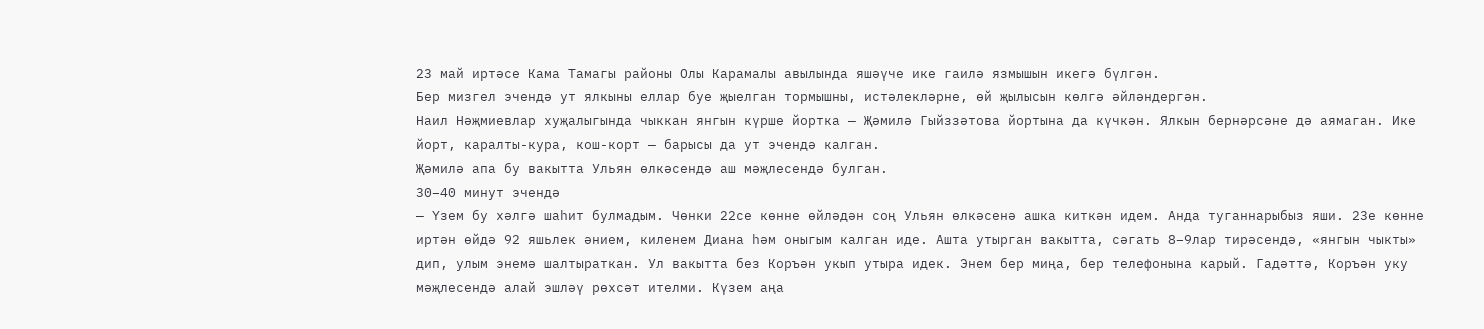23 май иртәсе Кама Тамагы районы Олы Карамалы авылында яшәүче ике гаилә язмышын икегә бүлгән.
Бер мизгел эчендә ут ялкыны еллар буе җыелган тормышны, истәлекләрне, өй җылысын көлгә әйләндергән.
Наил Нәҗмиевлар хуҗалыгында чыккан янгын күрше йортка — Җәмилә Гыйззәтова йортына да күчкән. Ялкын бернәрсәне дә аямаган. Ике йорт, каралты-кура, кош-корт — барысы да ут эчендә калган.
Җәмилә апа бу вакытта Ульян өлкәсендә аш мәҗлесендә булган.
30–40 минут эчендә
— Үзем бу хәлгә шаһит булмадым. Чөнки 22се көнне өйләдән соң Ульян өлкәсенә ашка киткән идем. Анда туганнарыбыз яши. 23е көнне иртән өйдә 92 яшьлек әнием, киленем Диана һәм оныгым калган иде. Ашта утырган вакытта, сәгать 8–9лар тирәсендә, «янгын чыкты» дип, улым энемә шалтыраткан. Ул вакытта без Коръән укып утыра идек. Энем бер миңа, бер телефонына карый. Гадәттә, Коръән уку мәҗлесендә алай эшләү рөхсәт ителми. Күзем аңа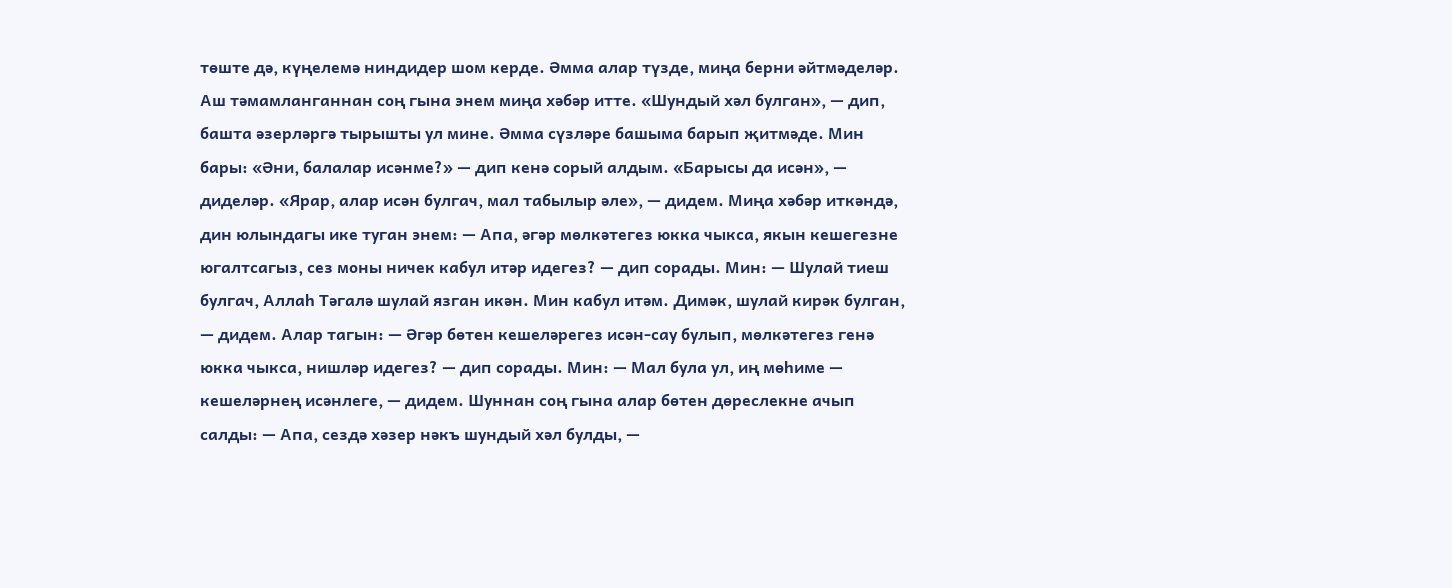төште дә, күңелемә ниндидер шом керде. Әмма алар түзде, миңа берни әйтмәделәр. Аш тәмамланганнан соң гына энем миңа хәбәр итте. «Шундый хәл булган», — дип, башта әзерләргә тырышты ул мине. Әмма сүзләре башыма барып җитмәде. Мин бары: «Әни, балалар исәнме?» — дип кенә сорый алдым. «Барысы да исән», — диделәр. «Ярар, алар исән булгач, мал табылыр әле», — дидем. Миңа хәбәр иткәндә, дин юлындагы ике туган энем: — Апа, әгәр мөлкәтегез юкка чыкса, якын кешегезне югалтсагыз, сез моны ничек кабул итәр идегез? — дип сорады. Мин: — Шулай тиеш булгач, Аллаһ Тәгалә шулай язган икән. Мин кабул итәм. Димәк, шулай кирәк булган, — дидем. Алар тагын: — Әгәр бөтен кешеләрегез исән-сау булып, мөлкәтегез генә юкка чыкса, нишләр идегез? — дип сорады. Мин: — Мал була ул, иң мөһиме — кешеләрнең исәнлеге, — дидем. Шуннан соң гына алар бөтен дөреслекне ачып салды: — Апа, сездә хәзер нәкъ шундый хәл булды, —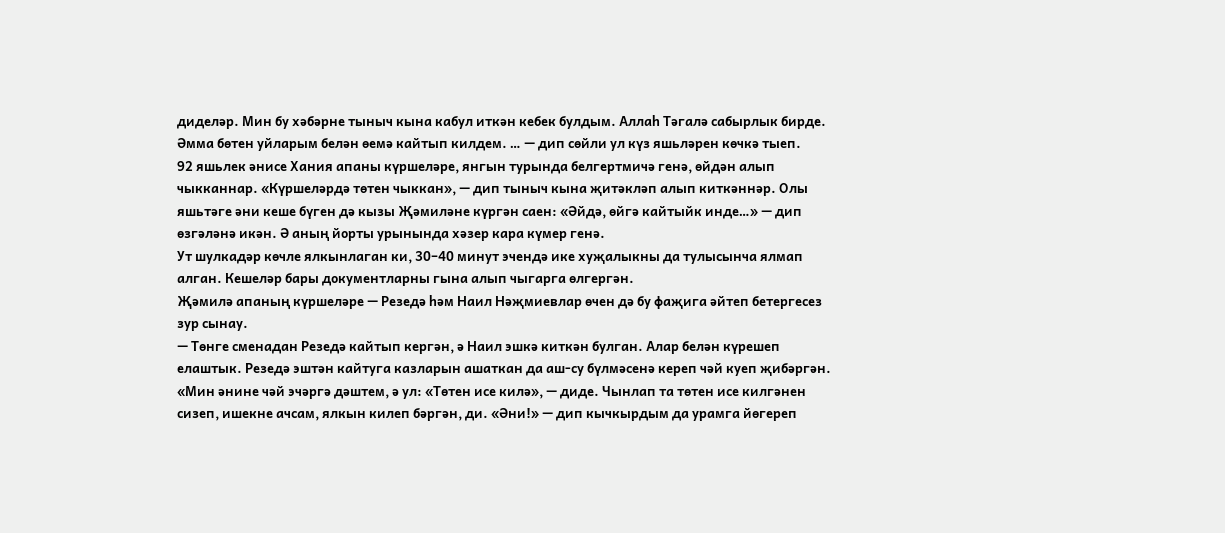диделәр. Мин бу хәбәрне тыныч кына кабул иткән кебек булдым. Аллаһ Тәгалә сабырлык бирде. Әмма бөтен уйларым белән өемә кайтып килдем. … — дип сөйли ул күз яшьләрен көчкә тыеп.
92 яшьлек әнисе Хания апаны күршеләре, янгын турында белгертмичә генә, өйдән алып чыкканнар. «Күршеләрдә төтен чыккан», — дип тыныч кына җитәкләп алып киткәннәр. Олы яшьтәге әни кеше бүген дә кызы Җәмиләне күргән саен: «Әйдә, өйгә кайтыйк инде…» — дип өзгәләнә икән. Ә аның йорты урынында хәзер кара күмер генә.
Ут шулкадәр көчле ялкынлаган ки, 30–40 минут эчендә ике хуҗалыкны да тулысынча ялмап алган. Кешеләр бары документларны гына алып чыгарга өлгергән.
Җәмилә апаның күршеләре — Резедә һәм Наил Нәҗмиевлар өчен дә бу фаҗига әйтеп бетергесез зур сынау.
— Төнге сменадан Резедә кайтып кергән, ә Наил эшкә киткән булган. Алар белән күрешеп елаштык. Резедә эштән кайтуга казларын ашаткан да аш-су бүлмәсенә кереп чәй куеп җибәргән. «Мин әнине чәй эчәргә дәштем, ә ул: «Төтен исе килә», — диде. Чынлап та төтен исе килгәнен сизеп, ишекне ачсам, ялкын килеп бәргән, ди. «Әни!» — дип кычкырдым да урамга йөгереп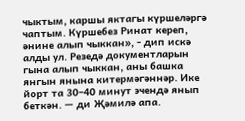чыктым, каршы яктагы күршеләргә чаптым. Күршебез Ринат кереп, әнине алып чыккан», - дип искә алды ул. Резедә документларын гына алып чыккан, аны башка янгын янына китермәгәннәр. Ике йорт та 30–40 минут эчендә янып беткән. — ди Җәмилә апа.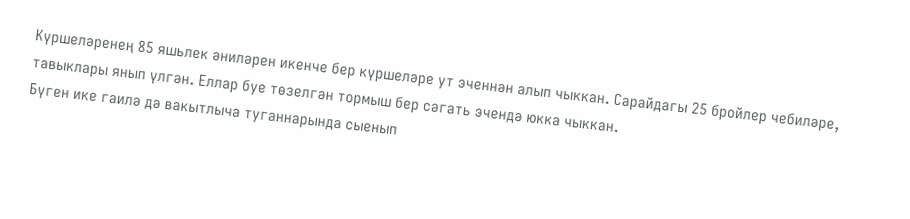Күршеләренең 85 яшьлек әниләрен икенче бер күршеләре ут эченнән алып чыккан. Сарайдагы 25 бройлер чебиләре, тавыклары янып үлгән. Еллар буе төзелгән тормыш бер сәгать эчендә юкка чыккан.
Бүген ике гаилә дә вакытлыча туганнарында сыенып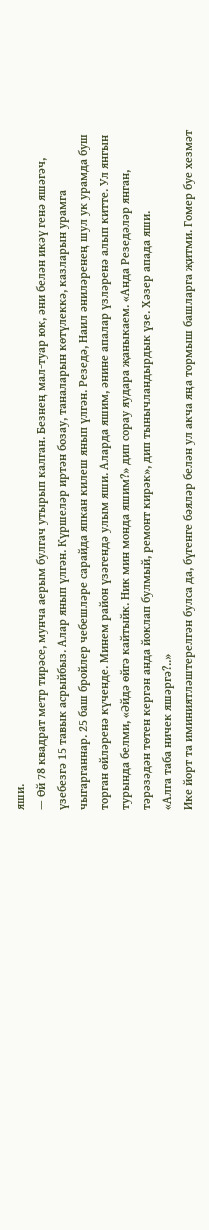яши.
— Өй 78 квадрат метр тирәсе, мунча аерым булгач утырып калган. Безнең мал-туар юк, әни белән икәү генә яшәгәч, үзебезгә 15 тавык асрыйбыз. Алар янып үлгән. Күршеләр иртән бозау, таналарын көтүлеккә, казларын урамга чыгарганнар. 25 баш бройлер чебешләре сарайда япкан килеш янып үлгән. Резедә, Наил әниләренең шул ук урамда буш торган өйләренә күченде. Минем район үзәгендә улым яши. Аларда яшим, әнине апалар үзләренә алып китте. Ул янгын турында белми, «Әйдә өйгә кайтыйк. Ник мин монда яшим?» дип сорау яудара җаныкаем. «Анда Резедәләр янган, тәрәзәдән төтен кергән анда йоклап булмый, ремонт кирәк», дип тынычландырдык үзе. Хәзер апада яши.
«Алга таба ничек яшәргә?..»
Ике йорт та иминиятләштерелгән булса да, бүгенге бәяләр белән ул акча яңа тормыш башларга җитми. Гомер буе хезмәт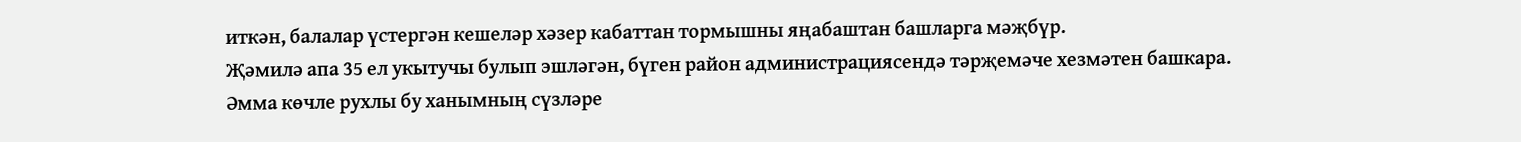иткән, балалар үстергән кешеләр хәзер кабаттан тормышны яңабаштан башларга мәҗбүр.
Җәмилә апа 35 ел укытучы булып эшләгән, бүген район администрациясендә тәрҗемәче хезмәтен башкара. Әмма көчле рухлы бу ханымның сүзләре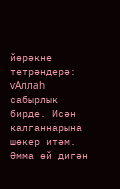йөрәкне тетрәндерә: ѵАллаһ сабырлык бирде. Исән калганнарына шөкер итәм. Әмма өй дигән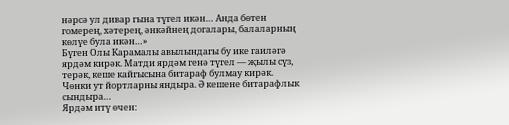нәрсә ул дивар гына түгел икән… Анда бөтен гомерең, хәтерең, әнкәйнең догалары, балаларның көлүе була икән…»
Бүген Олы Карамалы авылындагы бу ике гаиләгә ярдәм кирәк. Матди ярдәм генә түгел — җылы сүз, терәк, кеше кайгысына битараф булмау кирәк.
Чөнки ут йортларны яндыра. Ә кешене битарафлык сындыра…
Ярдәм итү өчен: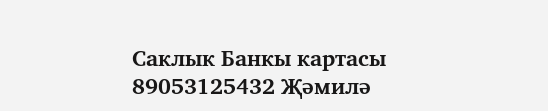Саклык Банкы картасы 89053125432 Җәмилә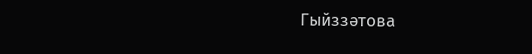Гыйззәтова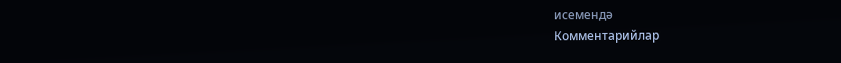исемендә
Комментарийлар